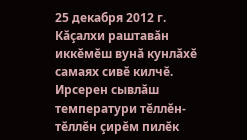25 декабря 2012 г.
Кăçалхи раштавăн иккĕмĕш вунă кунлăхĕ самаях сивĕ килчĕ. Ирсерен сывлăш температури тĕллĕн-тĕллĕн çирĕм пилĕк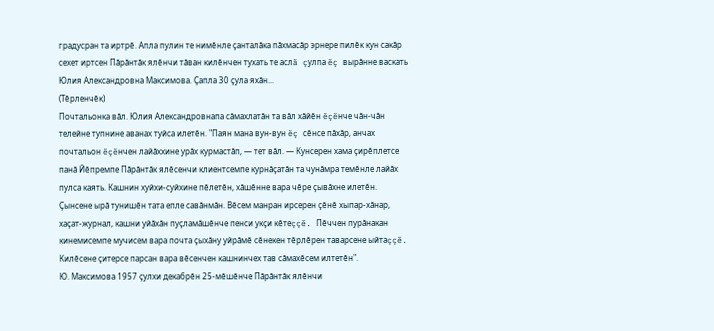градусран та иртрĕ. Апла пулин те нимĕнле çанталăка пăхмасăр эрнере пилĕк кун сакăр сехет иртсен Пăрăнтăк ялĕнчи тăван килĕнчен тухать те аслă çулпа ĕç вырăнне васкать Юлия Александровна Максимова. Çапла 30 çула яхăн...
(Тĕрленчĕк)
Почтальонка вăл. Юлия Александровнапа сăмахлатăн та вăл хăйĕн ĕçĕнче чăн-чăн телейне тупнине аванах туйса илетĕн. "Паян мана вун-вун ĕç сĕнсе пăхăр, анчах почтальон ĕçĕнчен лайăххине урăх курмастăп, — тет вăл. — Кунсерен хама çирĕплетсе панă Йĕпремпе Пăрăнтăк ялĕсенчи клиентсемпе курнăçатăн та чунăмра темĕнле лайăх пулса каять. Кашнин хуйхи-суйхине пĕлетĕн, хăшĕнне вара чĕре çывăхне илетĕн. Çынсене ырă тунишĕн тата епле савăнмăн. Вĕсем манран ирсерен çĕнĕ хыпар-хăнар, хаçат-журнал, кашни уйăхăн пуçламăшĕнче пенси укçи кĕтеççĕ. Пĕччен пурăнакан кинемисемпе мучисем вара почта çыхăну уйрăмĕ сĕнекен тĕрлĕрен таварсене ыйтаççĕ. Килĕсене çитерсе парсан вара вĕсенчен кашнинчех тав сăмахĕсем илтетĕн".
Ю. Максимова 1957 çулхи декабрĕн 25-мĕшĕнче Пăрăнтăк ялĕнчи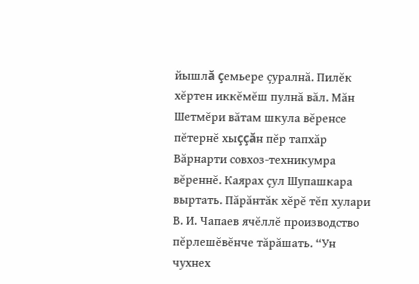йышлă çемьере çуралнă. Пилĕк хĕртен иккĕмĕш пулнă вăл. Мăн Шетмĕри вăтам шкула вĕренсе пĕтернĕ хыççăн пĕр тапхăр Вăрнарти совхоз-техникумра вĕреннĕ. Каярах çул Шупашкара выртать. Пăрăнтăк хĕрĕ тĕп хулари В. И. Чапаев ячĕллĕ производство пĕрлешĕвĕнче тăрăшать. “Ун чухнех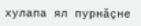хулапа ял пурнăçне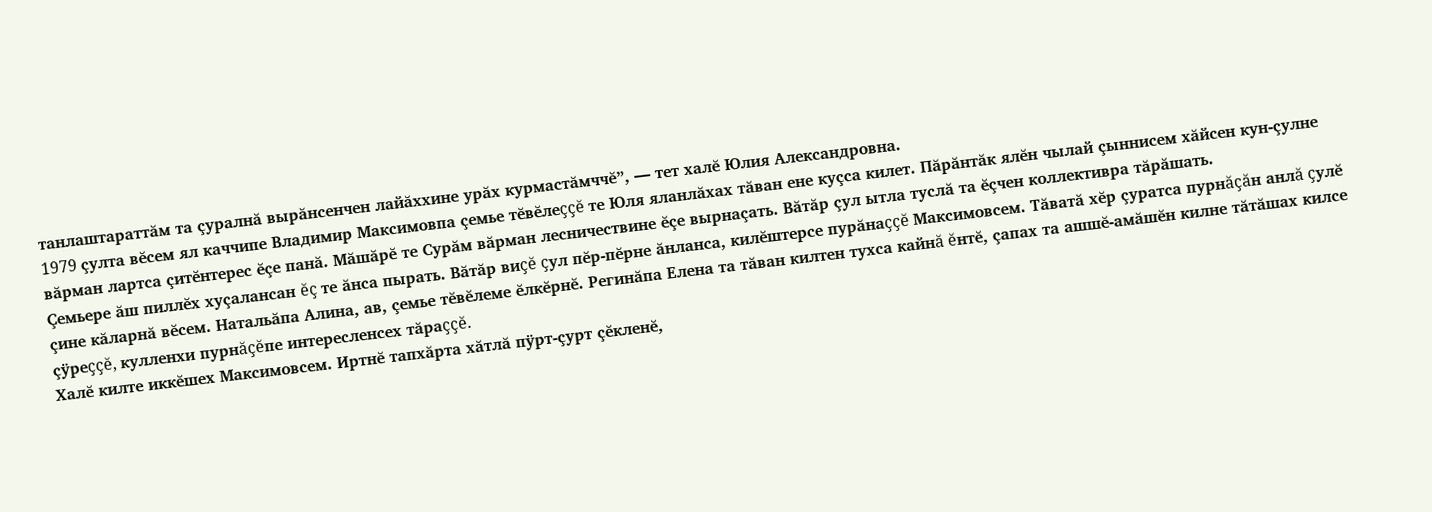танлаштараттăм та çуралнă вырăнсенчен лайăххине урăх курмастăмччĕ”, — тет халĕ Юлия Александровна.
1979 çулта вĕсем ял каччипе Владимир Максимовпа çемье тĕвĕлеççĕ те Юля яланлăхах тăван ене куçса килет. Пăрăнтăк ялĕн чылай çыннисем хăйсен кун-çулне вăрман лартса çитĕнтерес ĕçе панă. Мăшăрĕ те Сурăм вăрман лесничествине ĕçе вырнаçать. Вăтăр çул ытла туслă та ĕçчен коллективра тăрăшать.
Çемьере ăш пиллĕх хуçалансан ĕç те ăнса пырать. Вăтăр виçĕ çул пĕр-пĕрне ăнланса, килĕштерсе пурăнаççĕ Максимовсем. Тăватă хĕр çуратса пурнăçăн анлă çулĕ çине кăларнă вĕсем. Натальăпа Алина, ав, çемье тĕвĕлеме ĕлкĕрнĕ. Регинăпа Елена та тăван килтен тухса кайнă ĕнтĕ, çапах та ашшĕ-амăшĕн килне тăтăшах килсе çÿреççĕ, кулленхи пурнăçĕпе интересленсех тăраççĕ.
Халĕ килте иккĕшех Максимовсем. Иртнĕ тапхăрта хăтлă пÿрт-çурт çĕкленĕ,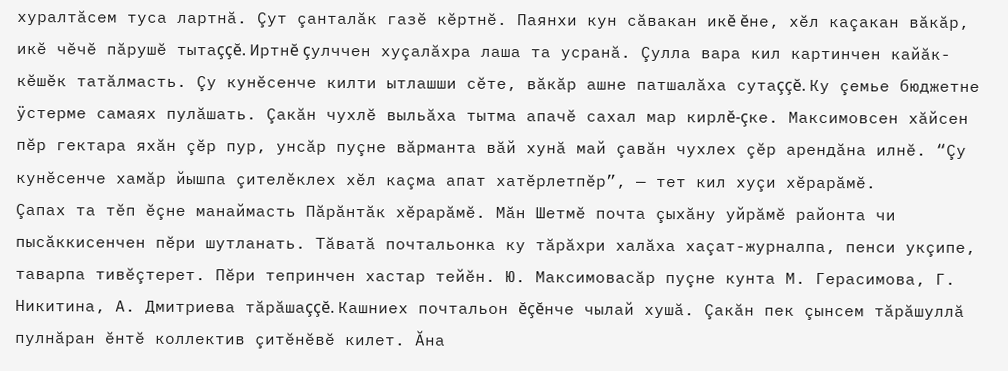хуралтăсем туса лартнă. Çут çанталăк газĕ кĕртнĕ. Паянхи кун сăвакан икĕ ĕне, хĕл каçакан вăкăр, икĕ чĕчĕ пăрушĕ тытаççĕ. Иртнĕ çулччен хуçалăхра лаша та усранă. Çулла вара кил картинчен кайăк-кĕшĕк татăлмасть. Çу кунĕсенче килти ытлашши сĕте, вăкăр ашне патшалăха сутаççĕ. Ку çемье бюджетне ÿстерме самаях пулăшать. Çакăн чухлĕ выльăха тытма апачĕ сахал мар кирлĕ-çке. Максимовсен хăйсен пĕр гектара яхăн çĕр пур, унсăр пуçне вăрманта вăй хунă май çавăн чухлех çĕр арендăна илнĕ. “Çу кунĕсенче хамăр йышпа çителĕклех хĕл каçма апат хатĕрлетпĕр”, — тет кил хуçи хĕрарăмĕ.
Çапах та тĕп ĕçне манаймасть Пăрăнтăк хĕрарăмĕ. Мăн Шетмĕ почта çыхăну уйрăмĕ районта чи пысăккисенчен пĕри шутланать. Тăватă почтальонка ку тăрăхри халăха хаçат-журналпа, пенси укçипе, таварпа тивĕçтерет. Пĕри тепринчен хастар тейĕн. Ю. Максимовасăр пуçне кунта М. Герасимова, Г. Никитина, А. Дмитриева тăрăшаççĕ. Кашниех почтальон ĕçĕнче чылай хушă. Çакăн пек çынсем тăрăшуллă пулнăран ĕнтĕ коллектив çитĕнĕвĕ килет. Ăна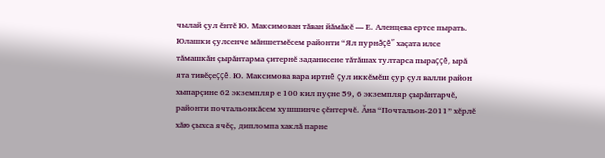чылай çул ĕнтĕ Ю. Максимован тăван йăмăкĕ — Е. Аленцева ертсе пырать. Юлашки çулсенче мăншетмĕсем районти “Ял пурнăçĕ” хаçата илсе тăмашкăн çырăнтарма çитернĕ заданисене тăтăшах тултарса пыраççĕ, ырă ята тивĕçеççĕ. Ю. Максимова вара иртнĕ çул иккĕмĕш çур çул валли район хыпарçине 62 экземпляр е 100 кил пуçне 59, 6 экземпляр çырăнтарчĕ, районти почтальонкăсем хушшинче çĕнтерчĕ. Ăна “Почтальон-2011” хĕрлĕ хăю çыхса ячĕç, дипломпа хаклă парне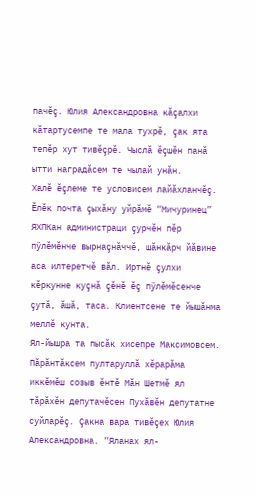пачĕç. Юлия Александровна кăçалхи кăтартусемпе те мала тухрĕ, çак ята тепĕр хут тивĕçрĕ. Чыслă ĕçшĕн панă ытти наградăсем те чылай унăн.
Халĕ ĕçлеме те условисем лайăхланчĕç. Ĕлĕк почта çыхăну уйрăмĕ “Мичуринец” ЯХПКан администраци çурчĕн пĕр пÿлĕмĕнче вырнаçнăччĕ, шăнкăрч йăвине аса илтеретчĕ вăл. Иртнĕ çулхи кĕркунне куçнă çĕнĕ ĕç пÿлĕмĕсенче çутă, ăшă, таса. Клиентсене те йышăнма меллĕ кунта.
Ял-йышра та пысăк хисепре Максимовсем. Пăрăнтăксем пултаруллă хĕрарăма иккĕмĕш созыв ĕнтĕ Мăн Шетмĕ ял тăрăхĕн депутачĕсен Пухăвĕн депутатне суйларĕç. Çакна вара тивĕçех Юлия Александровна. “Яланах ял-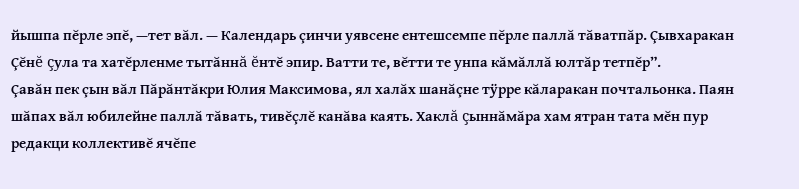йышпа пĕрле эпĕ, —тет вăл. — Календарь çинчи уявсене ентешсемпе пĕрле паллă тăватпăр. Çывхаракан Çĕнĕ çула та хатĕрленме тытăннă ĕнтĕ эпир. Ватти те, вĕтти те унпа кăмăллă юлтăр тетпĕр”.
Çавăн пек çын вăл Пăрăнтăкри Юлия Максимова, ял халăх шанăçне тÿрре кăларакан почтальонка. Паян шăпах вăл юбилейне паллă тăвать, тивĕçлĕ канăва каять. Хаклă çыннăмăра хам ятран тата мĕн пур редакци коллективĕ ячĕпе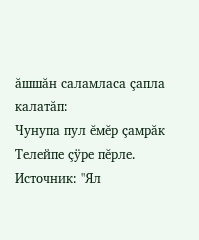ăшшăн саламласа çапла калатăп:
Чунупа пул ĕмĕр çамрăк
Телейпе çÿре пĕрле.
Источник: "Ял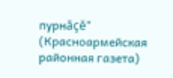пурнăçĕ" (Красноармейская районная газета)